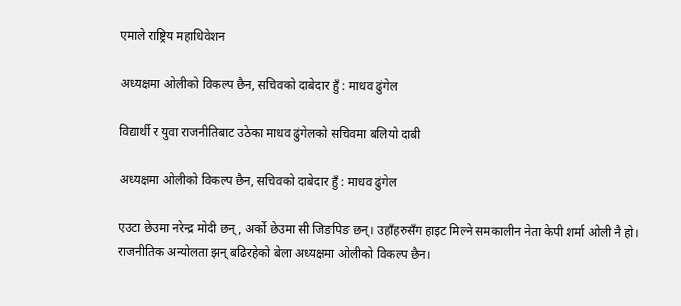एमाले राष्ट्रिय महाधिवेशन

अध्यक्षमा ओलीको विकल्प छैन, सचिवको दाबेदार हुँ : माधव ढुंगेल

विद्यार्थी र युवा राजनीतिबाट उठेका माधव ढुंगेलको सचिवमा बलियो दाबी

अध्यक्षमा ओलीको विकल्प छैन, सचिवको दाबेदार हुँ : माधव ढुंगेल

एउटा छेउमा नरेन्द्र मोदी छन्, अर्को छेउमा सी जिङपिङ छन्। उहाँहरुसँग हाइट मिल्ने समकालीन नेता केपी शर्मा ओली नै हो। राजनीतिक अन्योलता झन् बढिरहेको बेला अध्यक्षमा ओलीको विकल्प छैन।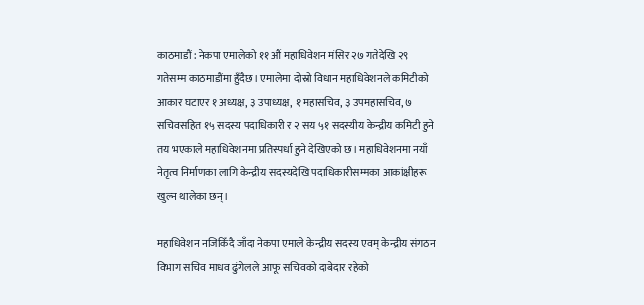काठमाडौं : नेकपा एमालेको ११ औं महाधिवेशन मंसिर २७ गतेदेखि २९ गतेसम्म काठमाडौंमा हुँदैछ। एमालेमा दोस्रो विधान महाधिवेशनले कमिटीको आकार घटाएर १ अध्यक्ष, ३ उपाध्यक्ष, १ महासचिव, ३ उपमहासचिव, ७ सचिवसहित १५ सदस्य पदाधिकारी र २ सय ५१ सदस्यीय केन्द्रीय कमिटी हुने तय भएकाले महाधिवेशनमा प्रतिस्पर्धा हुने देखिएको छ। महाधिवेशनमा नयाँ नेतृत्व निर्माणका लागि केन्द्रीय सदस्यदेखि पदाधिकारीसम्मका आकांक्षीहरू खुल्न थालेका छन्।

महाधिवेशन नजिकिँदै जाँदा नेकपा एमाले केन्द्रीय सदस्य एवम् केन्द्रीय संगठन विभाग सचिव माधव ढुंगेलले आफू सचिवको दाबेदार रहेको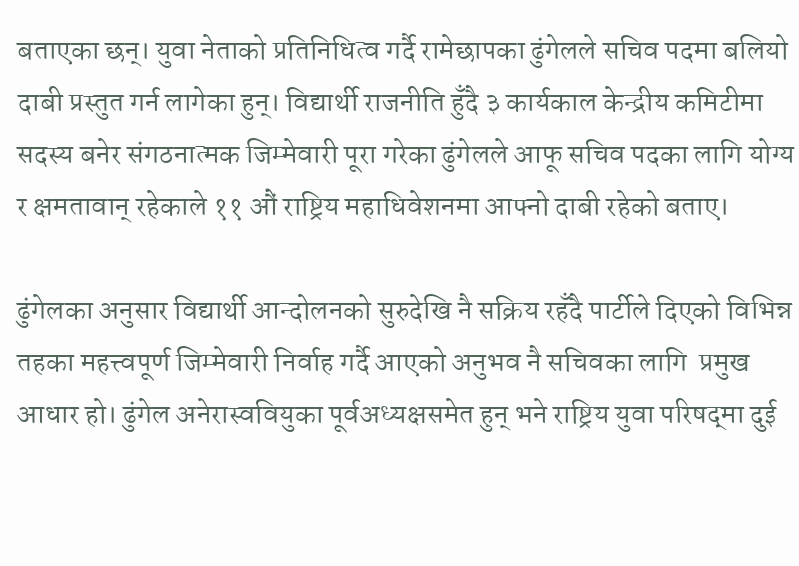बताएका छन्। युवा नेताको प्रतिनिधित्व गर्दै रामेछापका ढुंगेलले सचिव पदमा बलियो दाबी प्रस्तुत गर्न लागेका हुन्। विद्यार्थी राजनीति हुँदै ३ कार्यकाल केन्द्रीय कमिटीमा सदस्य बनेर संगठनात्मक जिम्मेवारी पूरा गरेका ढुंगेलले आफू सचिव पदका लागि योग्य र क्षमतावान् रहेकाले ११ औं राष्ट्रिय महाधिवेशनमा आफ्नो दाबी रहेको बताए।

ढुंगेलका अनुसार विद्यार्थी आन्दोलनको सुरुदेखि नै सक्रिय रहँदै पार्टीले दिएको विभिन्न तहका महत्त्वपूर्ण जिम्मेवारी निर्वाह गर्दै आएको अनुभव नै सचिवका लागि  प्रमुख आधार हो। ढुंगेल अनेरास्ववियुका पूर्वअध्यक्षसमेत हुन् भने राष्ट्रिय युवा परिषद्‍मा दुई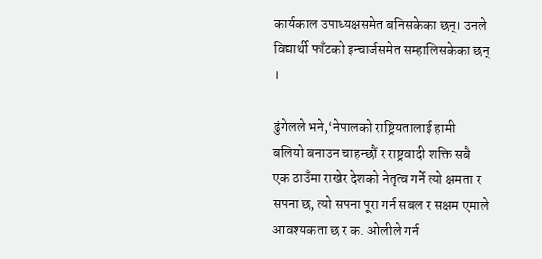कार्यकाल उपाध्यक्षसमेत बनिसकेका छन्। उनले विद्यार्थी फाँटको इन्चार्जसमेत सम्हालिसकेका छन् ।

ढुंगेलले भने,‘नेपालको राष्ट्रियतालाई हामी बलियो बनाउन चाहन्छौं र राष्ट्रवादी शक्ति सबै एक ठाउँमा राखेर देशको नेतृत्व गर्ने त्यो क्षमता र सपना छ, त्यो सपना पूरा गर्न सबल र सक्षम एमाले आवश्यकता छ र क. ओलीले गर्न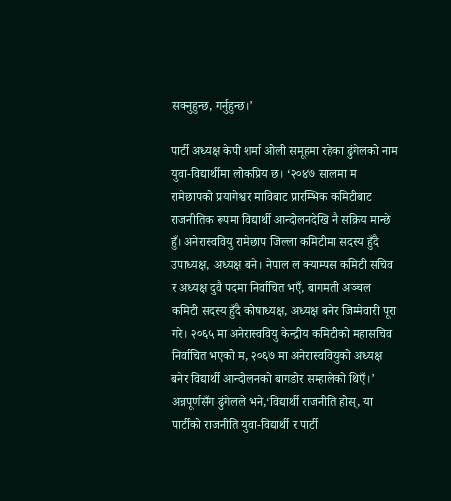सक्नुहुन्छ, गर्नुहुन्छ।’

पार्टी अध्यक्ष केपी शर्मा ओली समूहमा रहेका ढुंगेलको नाम युवा-विद्यार्थीमा लोकप्रिय छ। ‘२०४७ सालमा म रामेछापको प्रयागेश्वर माविबाट प्रारम्भिक कमिटीबाट राजनीतिक रूपमा विद्यार्थी आन्दोलनदेखि नै सक्रिय मान्छे हुँ। अनेरास्ववियु रामेछाप जिल्ला कमिटीमा सदस्य हुँदै उपाध्यक्ष, अध्यक्ष बने। नेपाल ल क्याम्पस कमिटी सचिव र अध्यक्ष दुवै पदमा निर्वाचित भएँ, बागमती अञ्चल कमिटी सदस्य हुँदै कोषाध्यक्ष, अध्यक्ष बनेर जिम्मेवारी पूरा गरे। २०६५ मा अनेरास्ववियु केन्द्रीय कमिटीको महासचिव निर्वाचित भएको म, २०६७ मा अनेरास्ववियुको अध्यक्ष बनेर विद्यार्थी आन्दोलनको बागडोर सम्हालेको थिएँ।’ अन्नपूर्णसँग ढुंगेलले भने,‘विद्यार्थी राजनीति होस्, या पार्टीको राजनीति युवा-विद्यार्थी र पार्टी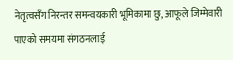नेतृत्वसँग निरन्तर समन्वयकारी भूमिकामा छु, आफूले जिम्मेवारी पाएको समयमा संगठनलाई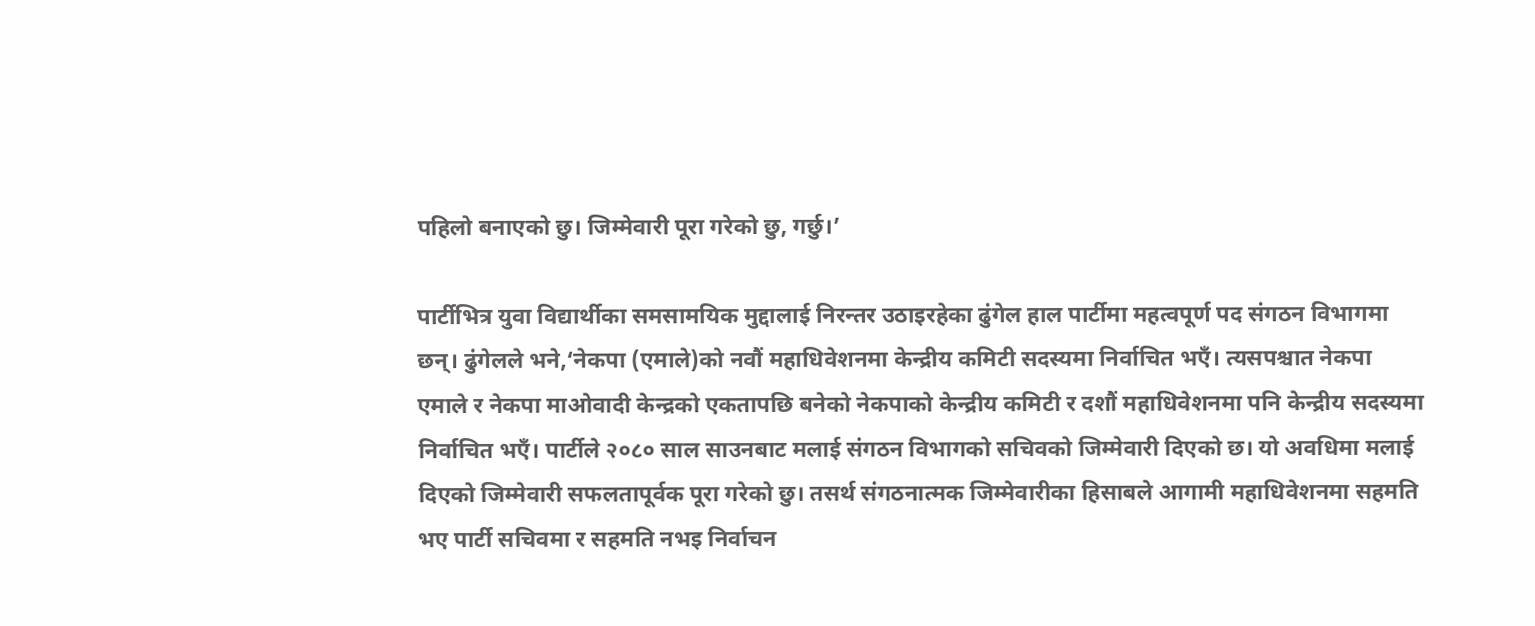पहिलो बनाएको छु। जिम्मेवारी पूरा गरेको छु, गर्छु।’

पार्टीभित्र युवा विद्यार्थीका समसामयिक मुद्दालाई निरन्तर उठाइरहेका ढुंगेल हाल पार्टीमा महत्वपूर्ण पद संगठन विभागमा छन्। ढुंगेलले भने,‘नेकपा (एमाले)को नवौं महाधिवेशनमा केन्द्रीय कमिटी सदस्यमा निर्वाचित भएँ। त्यसपश्चात नेकपा एमाले र नेकपा माओवादी केन्द्रको एकतापछि बनेको नेकपाको केन्द्रीय कमिटी र दशौं महाधिवेशनमा पनि केन्द्रीय सदस्यमा निर्वाचित भएँ। पार्टीले २०८० साल साउनबाट मलाई संगठन विभागको सचिवको जिम्मेवारी दिएको छ। यो अवधिमा मलाई दिएको जिम्मेवारी सफलतापूर्वक पूरा गरेको छु। तसर्थ संगठनात्मक जिम्मेवारीका हिसाबले आगामी महाधिवेशनमा सहमति भए पार्टी सचिवमा र सहमति नभइ निर्वाचन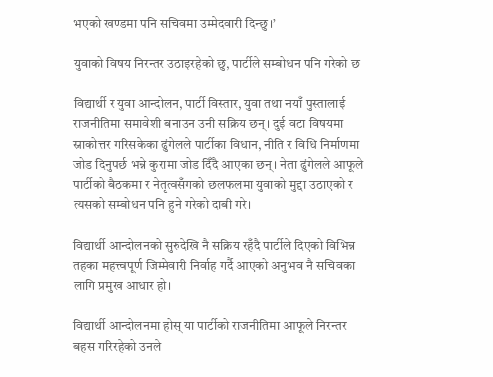भएको खण्डमा पनि सचिवमा उम्मेदवारी दिन्छु।’

युवाको विषय निरन्तर उठाइरहेको छु, पार्टीले सम्बोधन पनि गरेको छ

विद्यार्थी र युवा आन्दोलन, पार्टी विस्तार, युवा तथा नयाँ पुस्तालाई राजनीतिमा समावेशी बनाउन उनी सक्रिय छन्। दुई वटा विषयमा स्नाकोत्तर गरिसकेका ढुंगेलले पार्टीका विधान, नीति र विधि निर्माणमा जोड दिनुपर्छ भन्ने कुरामा जोड दिँदै आएका छन्। नेता ढुंगेलले आफूले पार्टीको बैठकमा र नेतृत्वसँगको छलफलमा युवाको मुद्दा उठाएको र त्यसको सम्बोधन पनि हुने गरेको दाबी गरे।

विद्यार्थी आन्दोलनको सुरुदेखि नै सक्रिय रहँदै पार्टीले दिएको विभिन्न तहका महत्त्वपूर्ण जिम्मेवारी निर्वाह गर्दै आएको अनुभव नै सचिवका लागि प्रमुख आधार हो।

विद्यार्थी आन्दोलनमा होस् या पार्टीको राजनीतिमा आफूले निरन्तर बहस गरिरहेको उनले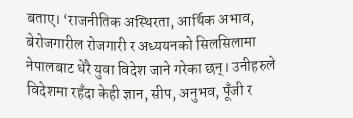बताए। ‘राजनीतिक अस्थिरता, आर्थिक अभाव, बेरोजगारील रोजगारी र अध्ययनको सिलसिलामा नेपालबाट धेरै युवा विदेश जाने गरेका छन्। उनीहरुले विदेशमा रहँदा केही ज्ञान, सीप, अनुभव, पूँजी र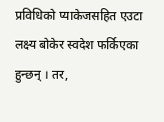प्रविधिको प्याकेजसहित एउटा लक्ष्य बोकेर स्वदेश फर्किएका हुन्छन् । तर,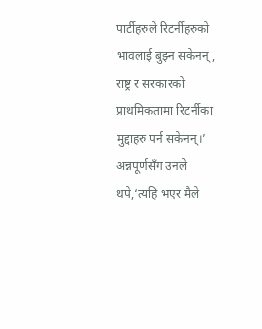पार्टीहरुले रिटर्नीहरुको भावलाई बुझ्न सकेनन्, राष्ट्र र सरकारको प्राथमिकतामा रिटर्नीका मुद्दाहरु पर्न सकेनन्।’ अन्नपूर्णसँग उनले थपे,‘त्यहि भएर मैले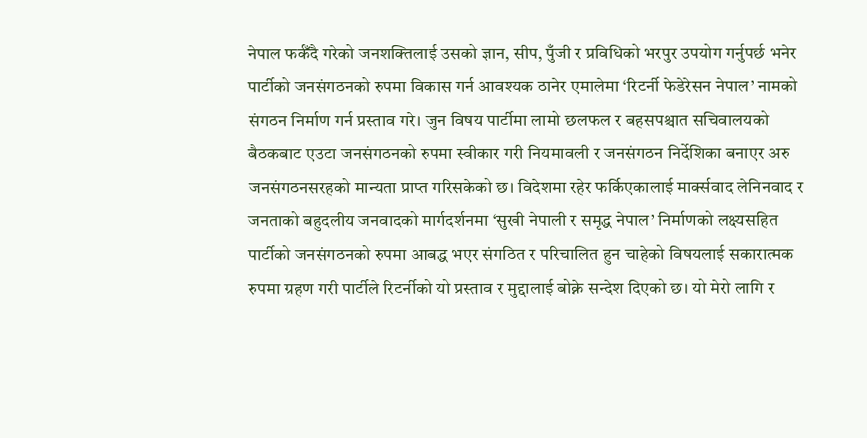नेपाल फर्कँदै गरेको जनशक्तिलाई उसको ज्ञान, सीप, पुँजी र प्रविधिको भरपुर उपयोग गर्नुपर्छ भनेर पार्टीको जनसंगठनको रुपमा विकास गर्न आवश्यक ठानेर एमालेमा ‘रिटर्नी फेडेरेसन नेपाल’ नामको संगठन निर्माण गर्न प्रस्ताव गरे। जुन विषय पार्टीमा लामो छलफल र बहसपश्चात सचिवालयको बैठकबाट एउटा जनसंगठनको रुपमा स्वीकार गरी नियमावली र जनसंगठन निर्देशिका बनाएर अरु जनसंगठनसरहको मान्यता प्राप्त गरिसकेको छ। विदेशमा रहेर फर्किएकालाई मार्क्सवाद लेनिनवाद र जनताको बहुदलीय जनवादको मार्गदर्शनमा ‘सुखी नेपाली र समृद्ध नेपाल’ निर्माणको लक्ष्यसहित पार्टीको जनसंगठनको रुपमा आबद्ध भएर संगठित र परिचालित हुन चाहेको विषयलाई सकारात्मक रुपमा ग्रहण गरी पार्टीले रिटर्नीको यो प्रस्ताव र मुद्दालाई बोक्ने सन्देश दिएको छ। यो मेरो लागि र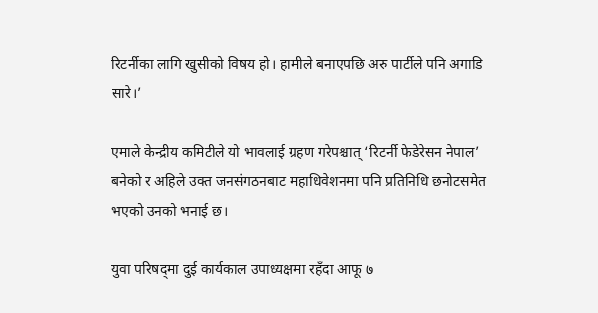रिटर्नीका लागि खुसीको विषय हो। हामीले बनाएपछि अरु पार्टीले पनि अगाडि सारे।’

एमाले केन्द्रीय कमिटीले यो भावलाई ग्रहण गरेपश्चात् ‘रिटर्नी फेडेरेसन नेपाल’ बनेको र अहिले उक्त जनसंगठनबाट महाधिवेशनमा पनि प्रतिनिधि छनोटसमेत भएको उनको भनाई छ।

युवा परिषद्‍मा दुई कार्यकाल उपाध्यक्षमा रहँदा आफू ७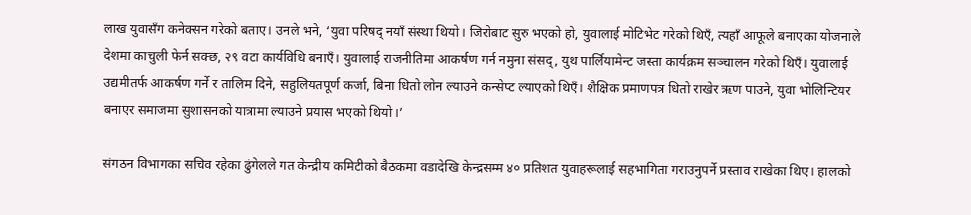लाख युवासँग कनेक्सन गरेको बताए। उनले भने, ‘युवा परिषद्‍ नयाँ संस्था थियो। जिरोबाट सुरु भएको हो, युवालाई मोटिभेट गरेको थिएँ, त्यहाँ आफूले बनाएका योजनाले देशमा काचुली फेर्न सक्छ, २९ वटा कार्यविधि बनाएँ। युवालाई राजनीतिमा आकर्षण गर्न नमुना संसद्, युथ पार्लियामेन्ट जस्ता कार्यक्रम सञ्चालन गरेको थिएँ। युवालाई उद्यमीतर्फ आकर्षण गर्ने र तालिम दिने, सहुलियतपूर्ण कर्जा, बिना धितो लोन ल्याउने कन्सेप्ट ल्याएको थिएँ। शैक्षिक प्रमाणपत्र धितो राखेर ऋण पाउने, युवा भोलिन्टियर बनाएर समाजमा सुशासनको यात्रामा ल्याउने प्रयास भएको थियो।’

संगठन विभागका सचिव रहेका ढुंगेलले गत केन्द्रीय कमिटीको बैठकमा वडादेखि केन्द्रसम्म ४० प्रतिशत युवाहरूलाई सहभागिता गराउनुपर्ने प्रस्ताव राखेका थिए। हालको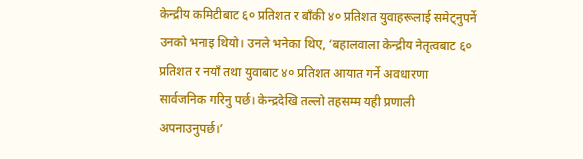केन्द्रीय कमिटीबाट ६० प्रतिशत र बाँकी ४० प्रतिशत युवाहरूलाई समेट्नुपर्ने उनको भनाइ थियो। उनले भनेका थिए, ‘बहालवाला केन्द्रीय नेतृत्वबाट ६० प्रतिशत र नयाँ तथा युवाबाट ४० प्रतिशत आयात गर्ने अवधारणा सार्वजनिक गरिनु पर्छ। केन्द्रदेखि तल्लो तहसम्म यही प्रणाली अपनाउनुपर्छ।’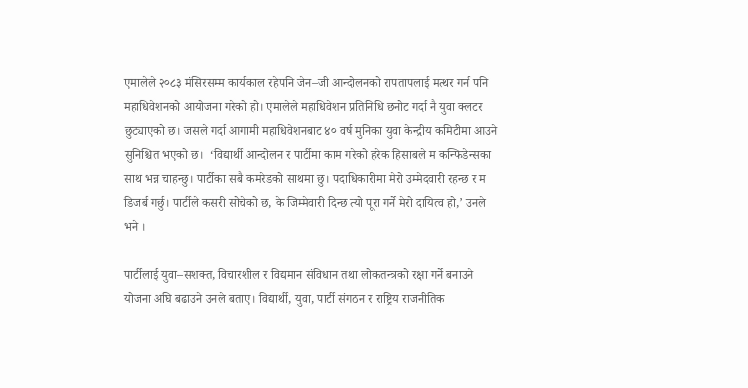एमालेले २०८३ मंसिरसम्म कार्यकाल रहेपनि जेन–जी आन्दोलनको रापतापलाई मत्थर गर्न पनि महाधिवेशनको आयोजना गरेको हो। एमालेले महाधिवेशन प्रतिनिधि छनोट गर्दा नै युवा क्लटर छुट्याएको छ। जसले गर्दा आगामी महाधिवेशनबाट ४० वर्ष मुनिका युवा केन्द्रीय कमिटीमा आउने सुनिश्चित भएको छ।  ‘विद्यार्थी आन्दोलन र पार्टीमा काम गरेको हरेक हिसाबले म कन्फिडेन्सका साथ भन्न चाहन्छु। पार्टीका सबै कमरेडको साथमा छु। पदाधिकारीमा मेरो उम्मेदवारी रहन्छ र म डिजर्ब गर्छु। पार्टीले कसरी सोचेको छ, के जिम्मेवारी दिन्छ त्यो पूरा गर्ने मेरो दायित्व हो,’ उनले भने ।

पार्टीलाई युवा–सशक्त, विचारशील र विद्यमान संविधान तथा लोकतन्त्रको रक्षा गर्ने बनाउने योजना अघि बढाउने उनले बताए। विद्यार्थी, युवा, पार्टी संगठन र राष्ट्रिय राजनीतिक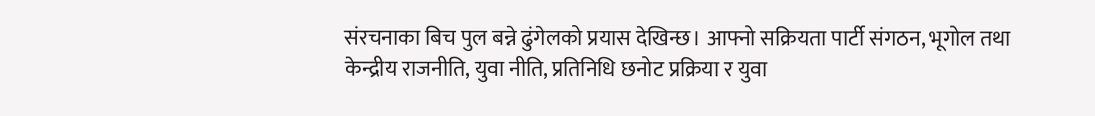संरचनाका बिच पुल बन्ने ढुंगेलको प्रयास देखिन्छ। आफ्नो सक्रियता पार्टी संगठन, भूगोल तथा केन्द्रीय राजनीति, युवा नीति, प्रतिनिधि छनोट प्रक्रिया र युवा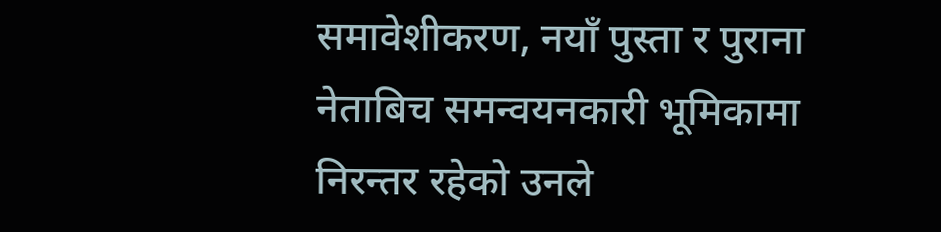समावेशीकरण, नयाँ पुस्ता र पुराना नेताबिच समन्वयनकारी भूमिकामा निरन्तर रहेको उनले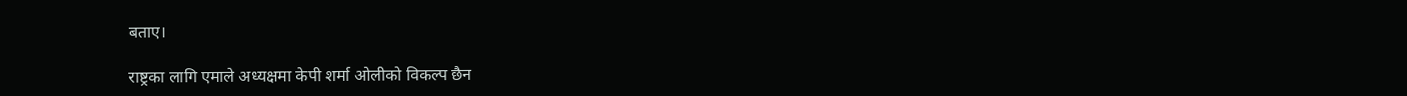बताए।

राष्ट्रका लागि एमाले अध्यक्षमा केपी शर्मा ओलीको विकल्प छैन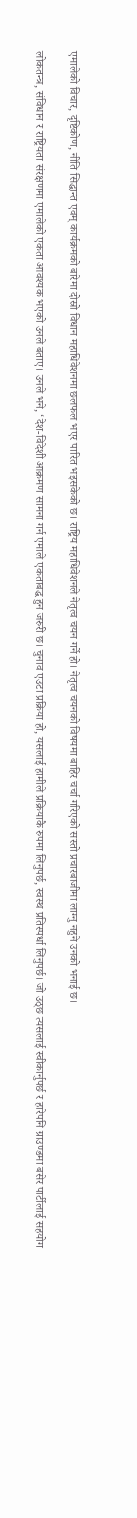एमालेको विचार, दृष्टिकोण, नीति सिद्धान्त एवम् कार्यक्रमको बारेमा दोस्रो विधान महाधिवेशनमा छलफल भएर पारित भइसकेको छ। राष्ट्रिय महाधिवेशनले नेतृत्व चयन गर्ने हो। नेतृत्व चयनको विषयमा बाहिर चर्चा गरिएको सस्तो प्रचारबाजीमा लाग्नु नहुने उनको भनाई छ।

लोकतन्त्र, संविधान र राष्ट्रियता संरक्षणमा एमालेको एकता आवश्यक भएको उनले बताए। उनले भने, ‘देश-विदेशी आक्रमण सामना गर्न एमाले एकताबद्ध हुन जरुरी छ। चुनाव एउटा प्रक्रिया हो, यसलाई हामीले प्रक्रियाकै रुपमा लिनुपर्छ, स्वस्थ प्रतिस्पर्धा लिनुपर्छ। जो उठ्छ त्यसलाई स्वीकार्नुपर्छ र हारेपनि ग्राउण्डमा बसेर पार्टीलाई सहयोग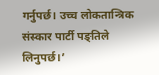गर्नुपर्छ। उच्च लोकतान्त्रिक संस्कार पार्टी पङ्तिले लिनुपर्छ।’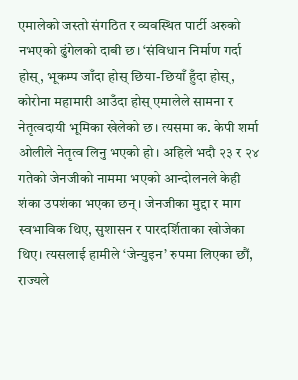एमालेको जस्तो संगठित र व्यवस्थित पार्टी अरुको नभएको ढुंगेलको दाबी छ। ‘संविधान निर्माण गर्दा होस्, भूकम्प जाँदा होस् छिया-छियाँ हुँदा होस्, कोरोना महामारी आउँदा होस् एमालेले सामना र नेतृत्वदायी भूमिका खेलेको छ। त्यसमा क. केपी शर्मा ओलीले नेतृत्व लिनु भएको हो। अहिले भदौ २३ र २४ गतेको जेनजीको नाममा भएको आन्दोलनले केही शंका उपशंका भएका छन्। जेनजीका मुद्दा र माग स्वभाविक थिए, सुशासन र पारदर्शिताका खोजेका थिए। त्यसलाई हामीले ‘जेन्युइन’ रुपमा लिएका छौं, राज्यले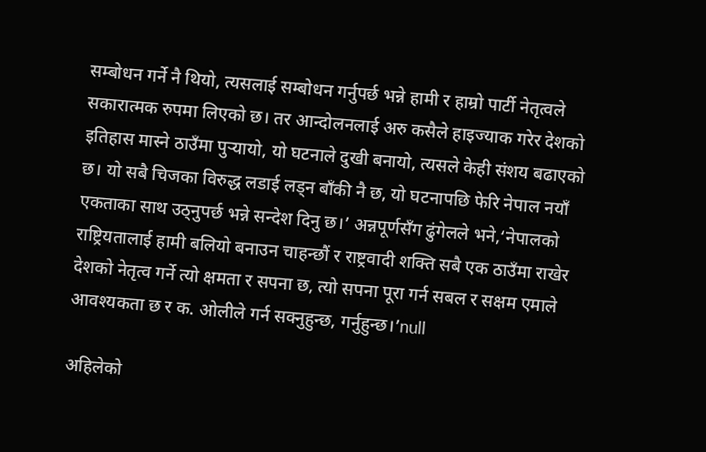सम्बोधन गर्ने नै थियो, त्यसलाई सम्बोधन गर्नुपर्छ भन्ने हामी र हाम्रो पार्टी नेतृत्वले सकारात्मक रुपमा लिएको छ। तर आन्दोलनलाई अरु कसैले हाइज्याक गरेर देशको इतिहास मास्ने ठाउँमा पुर्‍यायो, यो घटनाले दुखी बनायो, त्यसले केही संशय बढाएको छ। यो सबै चिजका विरुद्ध लडाई लड्न बाँकी नै छ, यो घटनापछि फेरि नेपाल नयाँ एकताका साथ उठ्नुपर्छ भन्ने सन्देश दिनु छ।’ अन्नपूर्णसँग ढुंगेलले भने,‘नेपालको राष्ट्रियतालाई हामी बलियो बनाउन चाहन्छौं र राष्ट्रवादी शक्ति सबै एक ठाउँमा राखेर देशको नेतृत्व गर्ने त्यो क्षमता र सपना छ, त्यो सपना पूरा गर्न सबल र सक्षम एमाले आवश्यकता छ र क. ओलीले गर्न सक्नुहुन्छ, गर्नुहुन्छ।’null

अहिलेको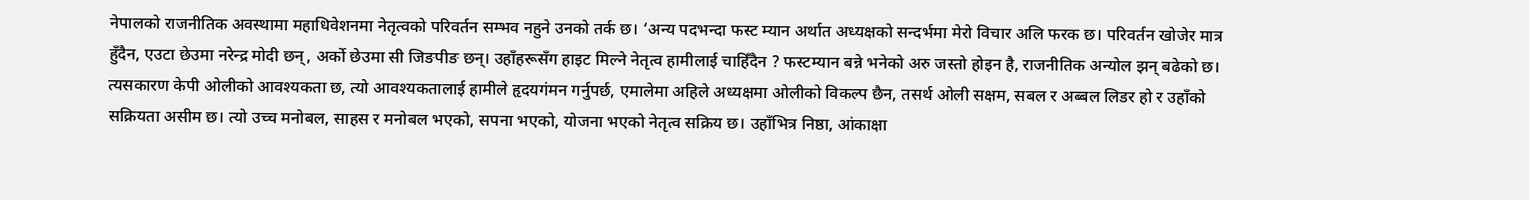नेपालको राजनीतिक अवस्थामा महाधिवेशनमा नेतृत्वको परिवर्तन सम्भव नहुने उनको तर्क छ। ‘अन्य पदभन्दा फस्ट म्यान अर्थात अध्यक्षको सन्दर्भमा मेरो विचार अलि फरक छ। परिवर्तन खोजेर मात्र हुँदैन, एउटा छेउमा नरेन्द्र मोदी छन्, अर्को छेउमा सी जिङपीङ छन्। उहाँहरूसँग हाइट मिल्ने नेतृत्व हामीलाई चाहिँदैन ? फस्टम्यान बन्ने भनेको अरु जस्तो होइन है, राजनीतिक अन्योल झन् बढेको छ। त्यसकारण केपी ओलीको आवश्यकता छ, त्यो आवश्यकतालाई हामीले हृदयगंमन गर्नुपर्छ, एमालेमा अहिले अध्यक्षमा ओलीको विकल्प छैन, तसर्थ ओली सक्षम, सबल र अब्बल लिडर हो र उहाँको सक्रियता असीम छ। त्यो उच्च मनोबल, साहस र मनोबल भएको, सपना भएको, योजना भएको नेतृत्व सक्रिय छ। उहाँभित्र निष्ठा, आंकाक्षा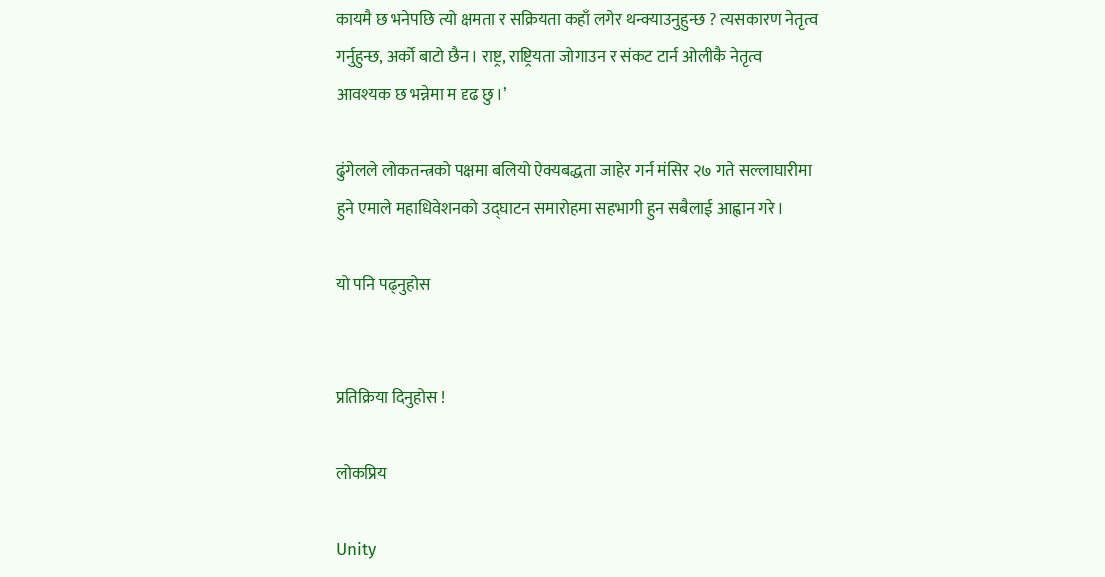कायमै छ भनेपछि त्यो क्षमता र सक्रियता कहाँ लगेर थन्क्याउनुहुन्छ ? त्यसकारण नेतृत्व गर्नुहुन्छ, अर्को बाटो छैन। राष्ट्र, राष्ट्रियता जोगाउन र संकट टार्न ओलीकै नेतृत्व आवश्यक छ भन्नेमा म दृढ छु।’

ढुंगेलले लोकतन्त्रको पक्षमा बलियो ऐक्यबद्धता जाहेर गर्न मंसिर २७ गते सल्लाघारीमा हुने एमाले महाधिवेशनको उद्घाटन समारोहमा सहभागी हुन सबैलाई आह्वान गरे।

यो पनि पढ्नुहोस


प्रतिक्रिया दिनुहोस !

लोकप्रिय

Unity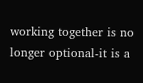working together is no longer optional-it is a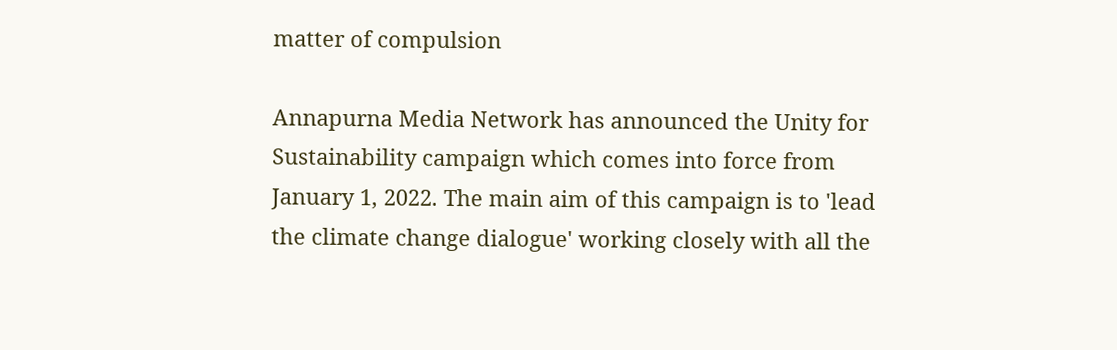matter of compulsion

Annapurna Media Network has announced the Unity for Sustainability campaign which comes into force from January 1, 2022. The main aim of this campaign is to 'lead the climate change dialogue' working closely with all the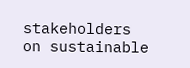stakeholders on sustainable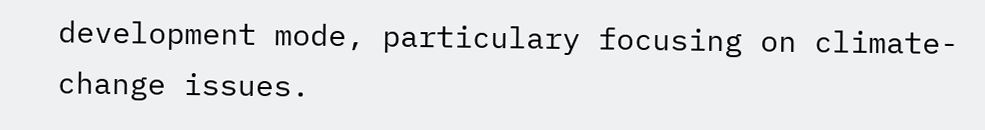development mode, particulary focusing on climate-change issues.